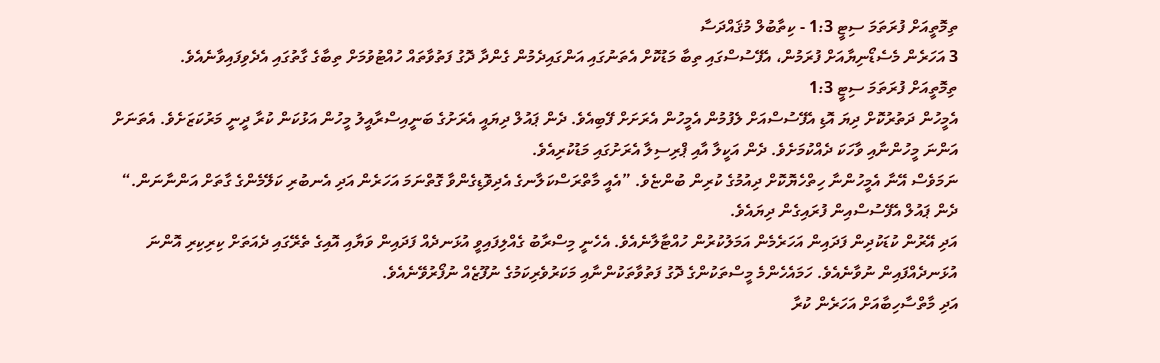ތިމޮތީއަށް ފުރަތަމަ ސިޓީ 1:3 - ކިތާބުލް މުޤައްދަސާ
3 އަހަރެން މެސެޑޯނިޔާއަށް ފުރަމުން، އެފޭސުސްގައި ތިބާ މަޑުކޮށް އެތަނުގައި އަންގައިދެމުން ގެންދާ ދޮގު ފަތުވާތައް ހުއްޓުވުމަށް ތިބާގެ ގާތުގައި އެދެވިފައިވާނެއެވެ.
ތިމޮތީއަށް ފުރަތަމަ ސިޓީ 1:3
އެމީހުން ދަތުރުކޮށް ދިޔަ އޮޑި އެފޭސުސްއަށް ލެފުމުން އެމީހުން އެރަށަށް ފޭބިއެވެ. ދެން ޕައުލް ދިޔައީ އެރަށުގެ ބަނީއިސްރާއީލު މީހުން އަޅުކަން ކުރާ ދީނީ މަރުކަޒަށެވެ. އެތަނަށް އަންނަ މީހުންނާއި ވާހަކަ ދެއްކުމަށެވެ. ދެން އަކީލާ އާއި ޕްރިސިލާ އެރަށުގައި މަޑުކުރިއެވެ.
ނަމަވެސް އޭނާ އެމީހުންނާ ހިތްހެޔޮކޮށް ދިއުމުގެ ކުރިން ބުންޏެވެ. ”އެއީ މާތްރަސްކަލާނގެ އެދިވޮޑިގެންވާ ގޮތްނަމަ އަހަރެން އަދި އެނބުރި ކަލޭމެންގެ ގާތަށް އަންނާނަން.“ ދެން ޕައުލް އެފޭސުސްއިން ފުރައިގެން ދިޔައެވެ.
އަދި އޭރުން ކުޑަކުދިން ފަދައިން އަހަރެމެން އަމަލުކުރުން ހުއްޓާލާނެއެވެ. އެހެނީ މިސްރާބު ގެއްލިފައިވީ އުޅަނދެއް ފަދައިން ވަޔާއި އޮއިގެ ތެރޭގައި ދެއަތަށް ކިރިކިރި އޮންނަ އުޅަނދެއްފައިން ނުވާނެއެވެ. ހަމައެހެންމެ މީސްތަކުންގެ ދޮގު ފަތުވާތަކުންނާއި މަކަރުވެރިކަމުގެ ނުފޫޒެއް ނުފޯރުވޭނެއެވެ.
އަދި މާތްސާހިބާއަށް އަހަރެން ކުރާ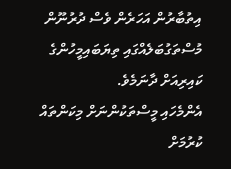އިތުބާރުން އަހަރެން ވެސް ދުރުނޫން މުސްތަގުބަލެއްގައި ތިޔަބައިމީހުންގެ ކައިރިއަށް ދާނަމެވެ.
އެންމެހައި މީސްތަކުންނަށް މިކަންތައް ކުރުމަށް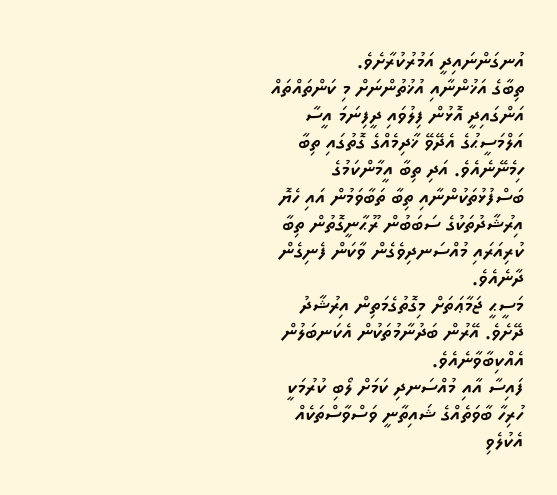އުނގަންނައިދީ އަމުރުކުރާށެވެ.
ތިބާގެ އަޚުންނާއި އުޚުތުންނަށް މި ކަންތައްތައް އަންގައިދީ އޮޅުން ފިލުވައި ދީފިނަމަ އީސާ އަލްމަސީޙުގެ އެދޭވޭ ޚާދިމެއްގެ ގޮތުގައި ތިބާ ހިމެނޭނެއެވެ. އަދި ތިބާ އީމާންކަމުގެ ބަސްފުޅުތަކުންނާއި ތިބާ ތަބާވަމުން އައި ހެޔޮ އިރުޝާދުތަކުގެ ސަބަބުން ރޫޙާނީގޮތުން ތިބާ ކުރިއަރައި މުއްސަނދިވެގެން ވާކަން ފެނިގެން ދާނެއެވެ.
މަސީޙީ ޖަމާޢަތަށް މިގޮތުގެމަތިން އިރުޝާދު ދޭށެވެ. އޭރުން ބަދުނާމުތަކުން އެކަނބަލުން އެއްކިބާވާނެއެވެ.
ފައިސާ އާއި މުއްސަނދި ކަމަށް ލޯބި ކުރުމަކީ ހުރިހާ ބާވަތެއްގެ ޝައިތާނީ ވަސްވާސްތަކެއް އެކުލެވި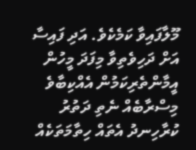މޫލާފައިވާ ކަމެކެވެ. އަދި ފައިސާ އަށް ދަހިވެތިވާ މިފަދަ މީހުން އީމާންތެރިކަމުން އެއްކިބާވެ މިސްރާބެއް ނެތި ދަތުރު ކުރާހިނދު އެތައް ހިތާމަތަކެއް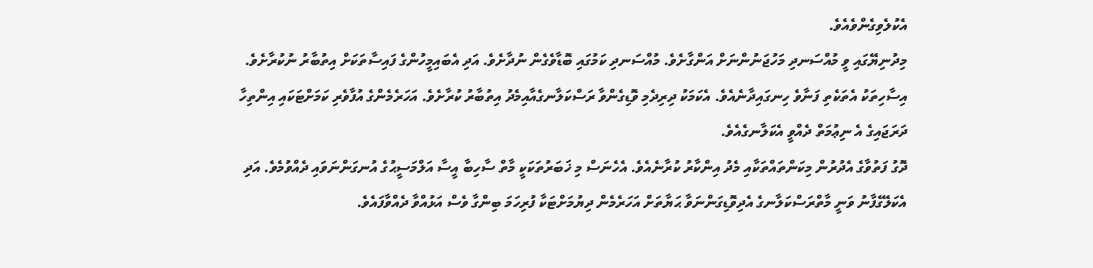އެކުލެވިގެންވެއެވެ.
މިދުނިޔޭގައި ވީ މުއްސަނދި މަހުޖަނުންނަށް އަންގާށެވެ. މުއްސަނދި ކަމުގައި ބޮޑާވެގެން ނުދާށެވެ. އަދި އެބައިމީހުންގެ ފައިސާތަކަށް އިތުބާރު ނުކުރާށެވެ. އިސާހިތަކު އެތަކެތި ފަނާވެ ހިނގައިދާނެއެވެ. އެކަމަކު ދިރިދެމި ވޮޑިގެންވާ ރަސްކަލާނގެއާއިމެދު އިތުބާރު ކުރާށެވެ. އަހަރެމެންގެ އުފާވެރި ކަމަށްޓަކައި އިންތިހާ ދަރަޖައިގެ އެ ނިޢުމަތް ދެއްވީ އެކަލާނގެއެވެ.
ދޮގު ފަތުވާގެ އެދުރުން މިކަންތައްތަކާއި މެދު އިންކާރު ކުރާނެއެވެ. އެހެނަސް މި ޚަބަރުތަކަކީ މާތް ސާހިބާ އީސާ އަލްމަސީޙުގެ އުނގަންނަވައި ދެއްވުމެވެ. އަދި އެކަލޭގެފާނު ވަނީ މާތްރަސްކަލާނގެ އެދިވޮޑިގަންނަވާ ޙަޔާތަށް އަހަރެމެން ދިޔުމަށްޓަކާ ފުރިހަމަ ބިންގާ ވެސް އަޅުއްވާ ދެއްވާފައެވެ.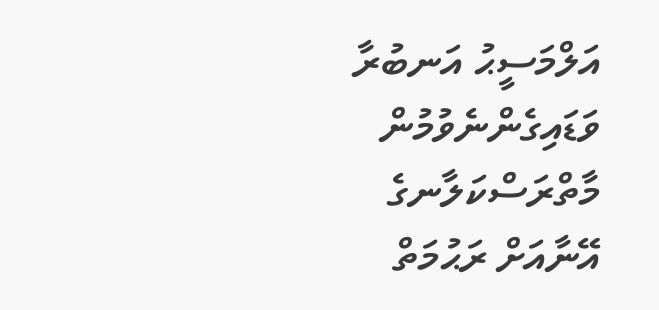އަލްމަސީޙު އަނބުރާ ވަޑައިގެންނެވުމުން މާތްރަސްކަލާނގެ އޭނާއަށް ރަޙުމަތް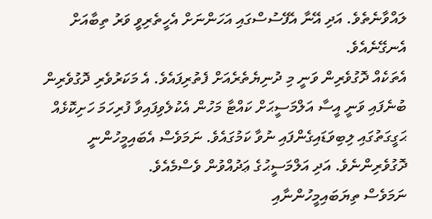ލައްވާނެތެވެ. އަދި އޭނާ އެފޭސުސްގައި އަހަންނަށް އެހީތެރިވީ ވަރު ތިބާއަށް އެނގޭނެއެވެ.
އެތަކެއް ދޮގުވެރިން ވަނީ މި ދުނިޔެތެރެއަށް ފެތުރިފައެވެ. އެ މަކަރުވެރި ދޮގުވެރިން ބުނެފައި ވަނީ އީސާ އަލްމަސީޙަށް ކައްޓާ މަހުން އެކުލެވިފައިވާ ފުރިހަމަ ހަށިކޮޅެއް ޙަގީގަތުގައި ލިބިވަޑައިގެންފައި ނުވާ ކަމުގައެވެ. ނަމަވެސް އެބައިމީހުންނީ ދޮގުވެރިންނެވެ. އަދި އަލްމަސީޙުގެ ޢަދުއްވުން ވެސްމެއެވެ.
ނަމަވެސް ތިޔަބައިމީހުންނާއި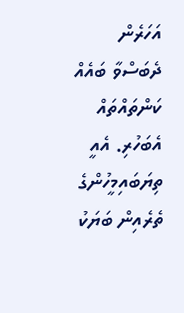އަހަރެން ދެބަސްވާ ބައެއް ކަންތައްތައް އެބަހުރި. އެއީ ތިޔަބައިމީހުންގެ ތެރެއިން ބަޔަކު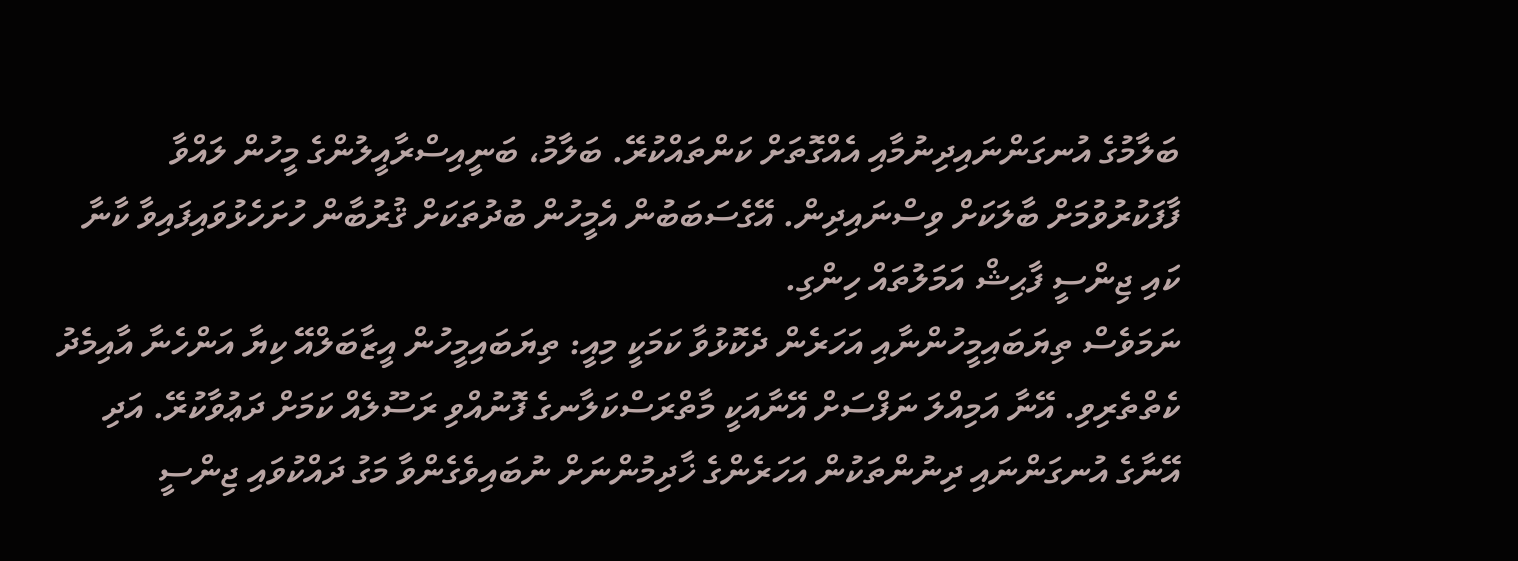ބަލާމުގެ އުނގަންނައިދިނުމާއި އެއްގޮތަށް ކަންތައްކުރޭ. ބަލާމު، ބަނީއިސްރާއީލުންގެ މީހުން ލައްވާ ފާފަކުރުވުމަށް ބާލަކަށް ވިސްނައިދިން. އޭގެސަބަބުން އެމީހުން ބުދުތަކަށް ޤުރުބާން ހުށަހެޅުވައިފައިވާ ކާނާ ކައި ޖިންސީ ފާޙިޝް އަމަލުތައް ހިންގި.
ނަމަވެސް ތިޔަބައިމީހުންނާއި އަހަރެން ދެކޮޅުވާ ކަމަކީ މިއީ: ތިޔަބައިމީހުން އީޒާބަލްއޭ ކިޔާ އަންހެނާ އާއިމެދު ކެތްތެރިވި. އޭނާ އަމިއްލަ ނަފްސަށް އޭނާއަކީ މާތްރަސްކަލާނގެ ފޮނުއްވި ރަސޫލެއް ކަމަށް ދަޢުވާކުރޭ. އަދި އޭނާގެ އުނގަންނައި ދިނުންތަކުން އަހަރެންގެ ޚާދިމުންނަށް ނުބައިވެގެންވާ މަގު ދައްކުވައި ޖިންސީ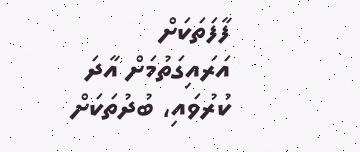ފާފަތަކަށް އަރައިގަތުމަށް އާދަ ކުރުވައި، ބުދުތަކަށް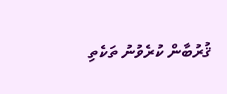ޤުރުބާން ކުރެވުނު ތަކެތި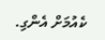ކެއުމަށް އެންގި.